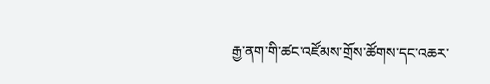རྒྱ་ནག་གི་ཚང་འཛོམས་གྲོས་ཚོགས་དང་འཆར་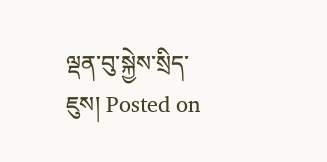ལྡན་བུ་སྐྱེས་སྲིད་ཇུས། Posted on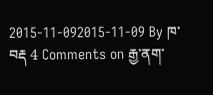2015-11-092015-11-09 By ཁ་བརྡ 4 Comments on རྒྱ་ནག་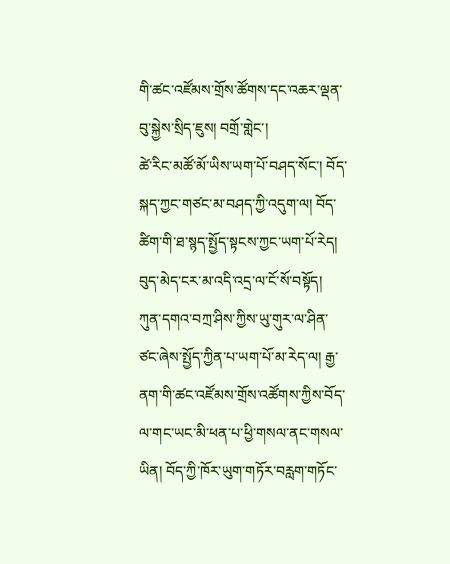གི་ཚང་འཛོམས་གྲོས་ཚོགས་དང་འཆར་ལྡན་བུ་སྐྱེས་སྲིད་ཇུས། བགྲོ་གླེང་།
ཚེ་རིང་མཚོ་མོ་ཡིས་ཡག་པོ་བཤད་སོང་། བོད་སྐད་ཀྱང་གཙང་མ་བཤད་ཀྱི་འདུག་ལ། བོད་ཚིག་གི་ཐ་སྙད་སྤྱོད་སྟངས་ཀྱང་ཡག་པོ་རེད། བུད་མེད་ངར་མ་འདི་འདྲ་ལ་ངོ་སོ་བསྟོད། ཀུན་དགའ་བཀྲ་ཤིས་ཀྱིས་ཡུ་གུར་ལ་ཤིན་ཙང་ཞེས་སྤྱོད་ཀྱིན་པ་ཡག་པོ་མ་རེད་ལ། རྒྱ་ནག་གི་ཚང་འཛོམས་གྲོས་འཚོགས་ཀྱིས་བོད་ལ་གང་ཡང་མི་ཕན་པ་ཕྱི་གསལ་ནང་གསལ་ཡིན། བོད་ཀྱི་ཁོར་ཡུག་གཏོར་བརླག་གཏོང་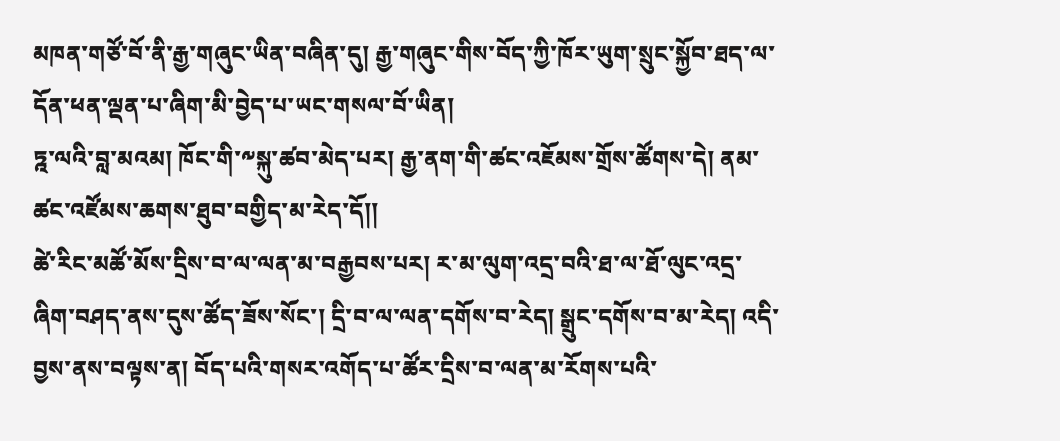མཁན་གཙོ་བོ་ནི་རྒྱ་གཞུང་ཡིན་བཞིན་དུ། རྒྱ་གཞུང་གིས་བོད་ཀྱི་ཁོར་ཡུག་སྲུང་སྐྱོབ་ཐད་ལ་དོན་ཕན་ལྡན་པ་ཞིག་མི་བྱེད་པ་ཡང་གསལ་བོ་ཡིན།
ཏྰ་ལའི་བླ་མའམ། ཁོང་གི་༸སྐུ་ཚབ་མེད་པར། རྒྱ་ནག་གི་ཚང་འཇོམས་གྲོས་ཚོགས་དེ། ནམ་ཚང་འཛོམས་ཆགས་ཐུབ་བགྱིད་མ་རེད་དོ།།
ཚེ་རིང་མཚོ་མོས་དྲིས་བ་ལ་ལན་མ་བརྒྱབས་པར། ར་མ་ལུག་འདྲ་བའི་ཐ་ལ་ཐོ་ལུང་འདྲ་ཞིག་བཤད་ནས་དུས་ཚོད་ཟོས་སོང་། དྲི་བ་ལ་ལན་དགོས་བ་རེད། སྒྲུང་དགོས་བ་མ་རེད། འདི་བྱས་ནས་བལྟས་ན། བོད་པའི་གསར་འགོད་པ་ཚོར་དྲིས་བ་ལན་མ་རོགས་པའི་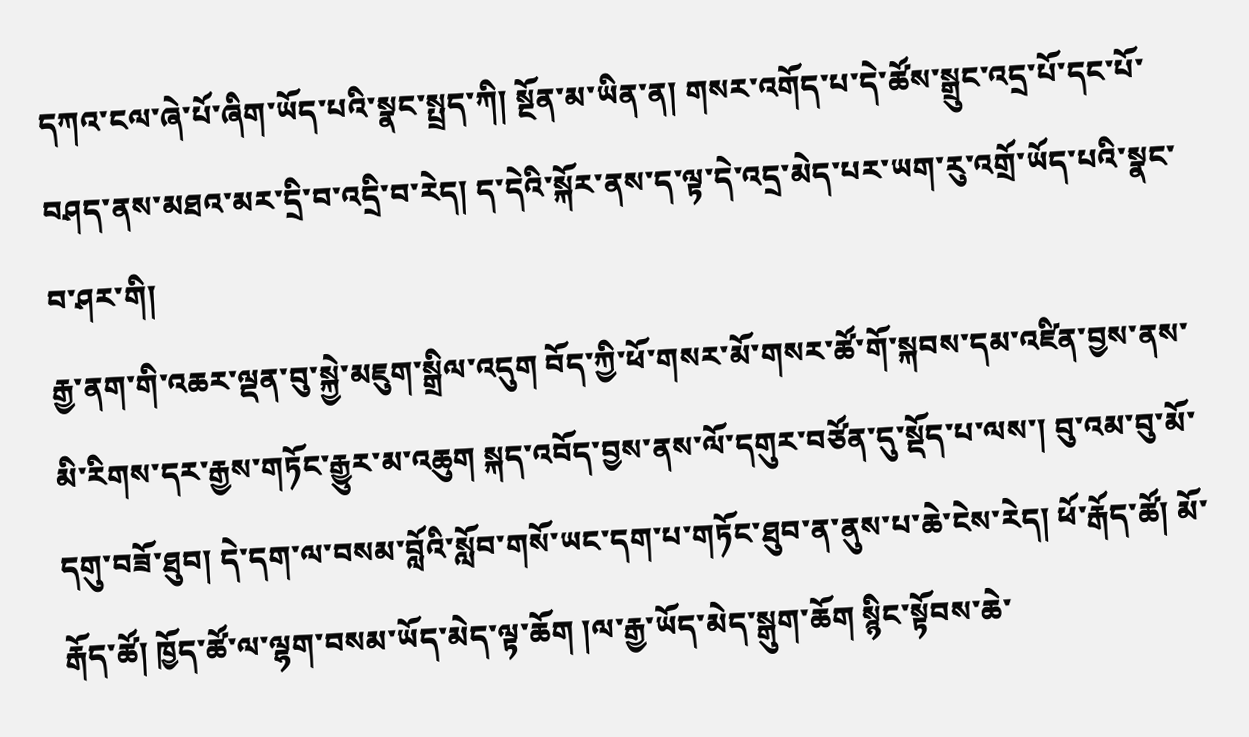དཀའ་ངལ་ཞེ་པོ་ཞིག་ཡོད་པའི་སྣང་སྤྲད་ཀི། སྔོན་མ་ཡིན་ན། གསར་འགོད་པ་དེ་ཚོས་སྒྲུང་འདྲ་པོ་དང་པོ་བཤད་ནས་མཐའ་མར་དྲི་བ་འདྲི་བ་རེད། ད་དེའི་སྐོར་ནས་ད་ལྟ་དེ་འདྲ་མེད་པར་ཡག་རུ་འགྲོ་ཡོད་པའི་སྣང་བ་ཤར་གི།
རྒྱ་ནག་གི་འཆར་ལྡན་བུ་སྐྱེ་མཇུག་སྒྲིལ་འདུག བོད་ཀྱི་ཕོ་གསར་མོ་གསར་ཚོ་གོ་སྐབས་དམ་འཛིན་བྱས་ནས་མི་རིགས་དར་རྒྱས་གཏོང་རྒྱུར་མ་འཆུག སྐད་འབོད་བྱས་ནས་ལོ་དགུར་བཙོན་དུ་སྡོད་པ་ལས་། བུ་འམ་བུ་མོ་དགུ་བཟོ་ཐུབ། དེ་དག་ལ་བསམ་བློའི་སློབ་གསོ་ཡང་དག་པ་གཏོང་ཐུབ་ན་ནུས་པ་ཆེ་ངེས་རེད། ཕོ་རྒོད་ཚོ། མོ་རྒོད་ཚོ། ཁྱོད་ཚོ་ལ་ལྷག་བསམ་ཡོད་མེད་ལྟ་ཆོག །ལ་རྒྱ་ཡོད་མེད་སྒུག་ཆོག སྙིང་སྟོབས་ཆེ་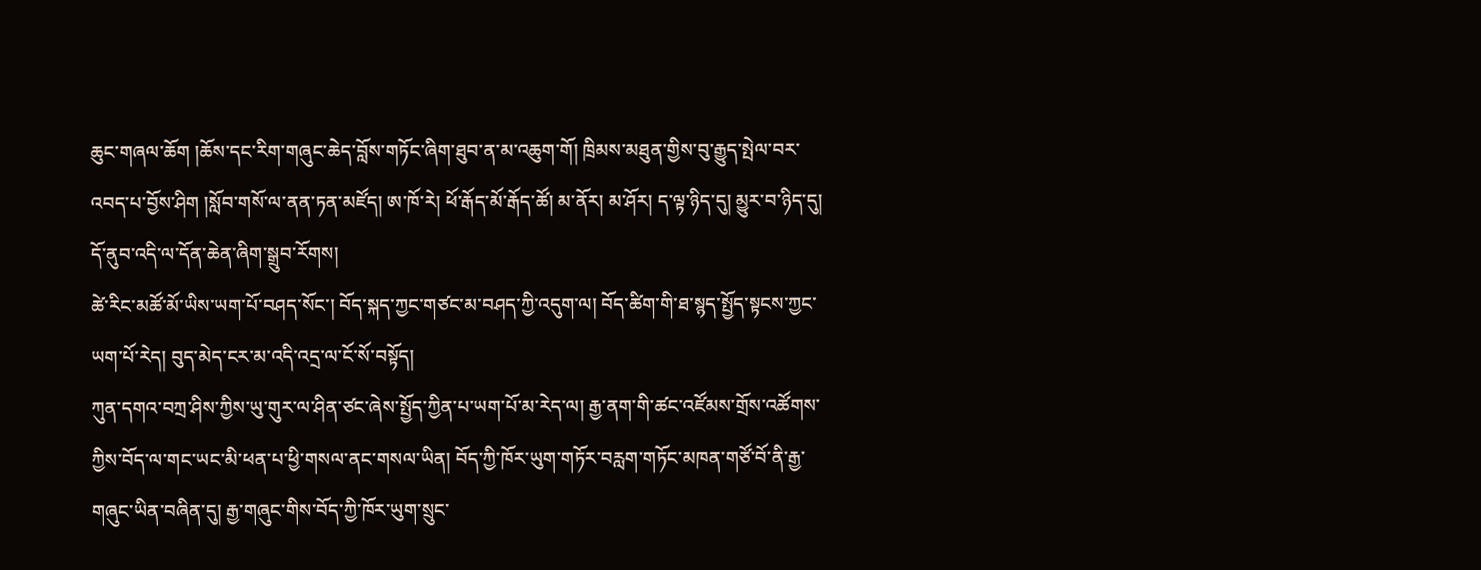ཆུང་གཞལ་ཆོག །ཆོས་དང་རིག་གཞུང་ཆེད་བློས་གཏོང་ཞིག་ཐུབ་ན་མ་འཆུག་གོ། ཁྲིམས་མཐུན་གྱིས་བུ་རྒྱུད་སྤེལ་བར་འབད་པ་བྱོས་ཤིག །སློབ་གསོ་ལ་ནན་ཏན་མཛོད། ཨ་ཁོ་རེ། ཕོ་རྒོད་མོ་རྒོད་ཚོ། མ་ནོར། མ་ཤོར། ད་ལྟ་ཉིད་དུ། མྱུར་བ་ཉིད་དུ། དོ་ནུབ་འདི་ལ་དོན་ཆེན་ཞིག་སྒྲུབ་རོགས།
ཚེ་རིང་མཚོ་མོ་ཡིས་ཡག་པོ་བཤད་སོང་། བོད་སྐད་ཀྱང་གཙང་མ་བཤད་ཀྱི་འདུག་ལ། བོད་ཚིག་གི་ཐ་སྙད་སྤྱོད་སྟངས་ཀྱང་ཡག་པོ་རེད། བུད་མེད་ངར་མ་འདི་འདྲ་ལ་ངོ་སོ་བསྟོད།
ཀུན་དགའ་བཀྲ་ཤིས་ཀྱིས་ཡུ་གུར་ལ་ཤིན་ཙང་ཞེས་སྤྱོད་ཀྱིན་པ་ཡག་པོ་མ་རེད་ལ། རྒྱ་ནག་གི་ཚང་འཛོམས་གྲོས་འཚོགས་ཀྱིས་བོད་ལ་གང་ཡང་མི་ཕན་པ་ཕྱི་གསལ་ནང་གསལ་ཡིན། བོད་ཀྱི་ཁོར་ཡུག་གཏོར་བརླག་གཏོང་མཁན་གཙོ་བོ་ནི་རྒྱ་གཞུང་ཡིན་བཞིན་དུ། རྒྱ་གཞུང་གིས་བོད་ཀྱི་ཁོར་ཡུག་སྲུང་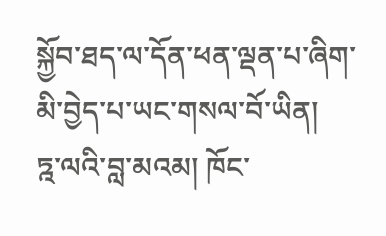སྐྱོབ་ཐད་ལ་དོན་ཕན་ལྡན་པ་ཞིག་མི་བྱེད་པ་ཡང་གསལ་བོ་ཡིན།
ཏྰ་ལའི་བླ་མའམ། ཁོང་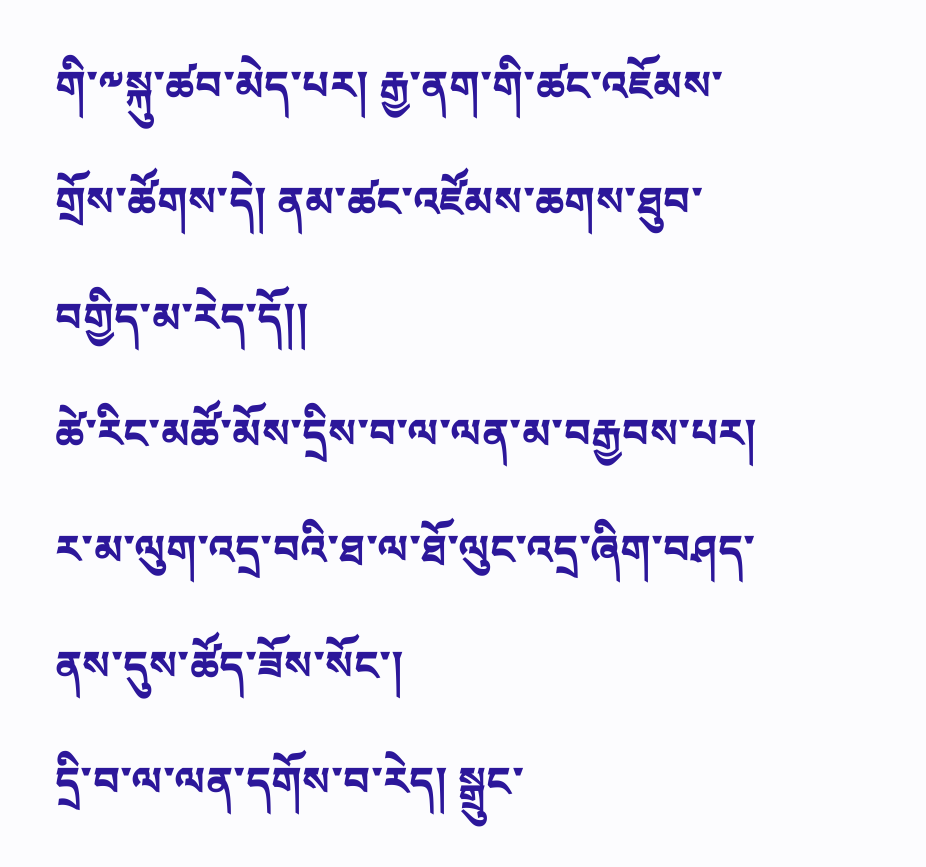གི་༸སྐུ་ཚབ་མེད་པར། རྒྱ་ནག་གི་ཚང་འཇོམས་གྲོས་ཚོགས་དེ། ནམ་ཚང་འཛོམས་ཆགས་ཐུབ་བགྱིད་མ་རེད་དོ།།
ཚེ་རིང་མཚོ་མོས་དྲིས་བ་ལ་ལན་མ་བརྒྱབས་པར། ར་མ་ལུག་འདྲ་བའི་ཐ་ལ་ཐོ་ལུང་འདྲ་ཞིག་བཤད་ནས་དུས་ཚོད་ཟོས་སོང་།
དྲི་བ་ལ་ལན་དགོས་བ་རེད། སྒྲུང་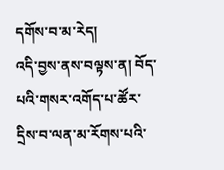དགོས་བ་མ་རེད།
འདི་བྱས་ནས་བལྟས་ན། བོད་པའི་གསར་འགོད་པ་ཚོར་དྲིས་བ་ལན་མ་རོགས་པའི་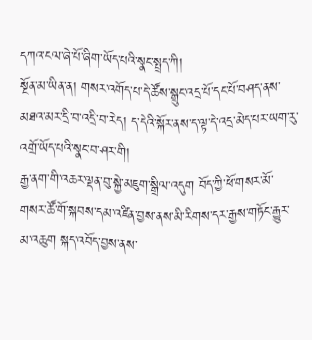དཀའ་ངལ་ཞེ་པོ་ཞིག་ཡོད་པའི་སྣང་སྤྲད་ཀི།
སྔོན་མ་ཡིན་ན། གསར་འགོད་པ་དེ་ཚོས་སྒྲུང་འདྲ་པོ་དང་པོ་བཤད་ནས་མཐའ་མར་དྲི་བ་འདྲི་བ་རེད། ད་དེའི་སྐོར་ནས་ད་ལྟ་དེ་འདྲ་མེད་པར་ཡག་རུ་འགྲོ་ཡོད་པའི་སྣང་བ་ཤར་གི།
རྒྱ་ནག་གི་འཆར་ལྡན་བུ་སྐྱེ་མཇུག་སྒྲིལ་འདུག བོད་ཀྱི་ཕོ་གསར་མོ་གསར་ཚོ་གོ་སྐབས་དམ་འཛིན་བྱས་ནས་མི་རིགས་དར་རྒྱས་གཏོང་རྒྱུར་མ་འཆུག སྐད་འབོད་བྱས་ནས་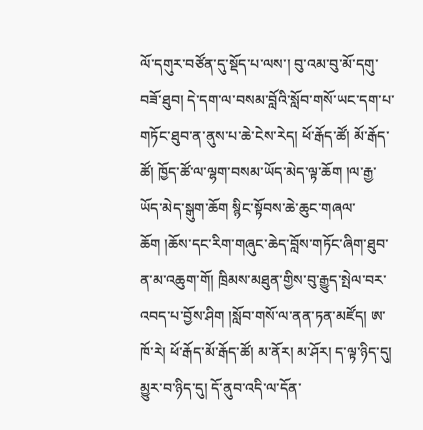ལོ་དགུར་བཙོན་དུ་སྡོད་པ་ལས་། བུ་འམ་བུ་མོ་དགུ་བཟོ་ཐུབ། དེ་དག་ལ་བསམ་བློའི་སློབ་གསོ་ཡང་དག་པ་གཏོང་ཐུབ་ན་ནུས་པ་ཆེ་ངེས་རེད། ཕོ་རྒོད་ཚོ། མོ་རྒོད་ཚོ། ཁྱོད་ཚོ་ལ་ལྷག་བསམ་ཡོད་མེད་ལྟ་ཆོག །ལ་རྒྱ་ཡོད་མེད་སྒུག་ཆོག སྙིང་སྟོབས་ཆེ་ཆུང་གཞལ་ཆོག །ཆོས་དང་རིག་གཞུང་ཆེད་བློས་གཏོང་ཞིག་ཐུབ་ན་མ་འཆུག་གོ། ཁྲིམས་མཐུན་གྱིས་བུ་རྒྱུད་སྤེལ་བར་འབད་པ་བྱོས་ཤིག །སློབ་གསོ་ལ་ནན་ཏན་མཛོད། ཨ་ཁོ་རེ། ཕོ་རྒོད་མོ་རྒོད་ཚོ། མ་ནོར། མ་ཤོར། ད་ལྟ་ཉིད་དུ། མྱུར་བ་ཉིད་དུ། དོ་ནུབ་འདི་ལ་དོན་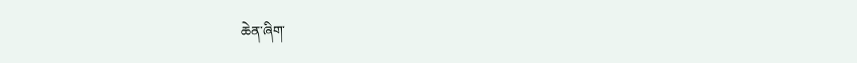ཆེན་ཞིག་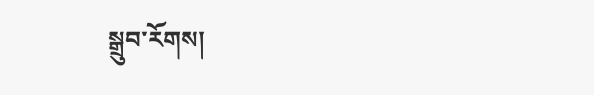སྒྲུབ་རོགས།